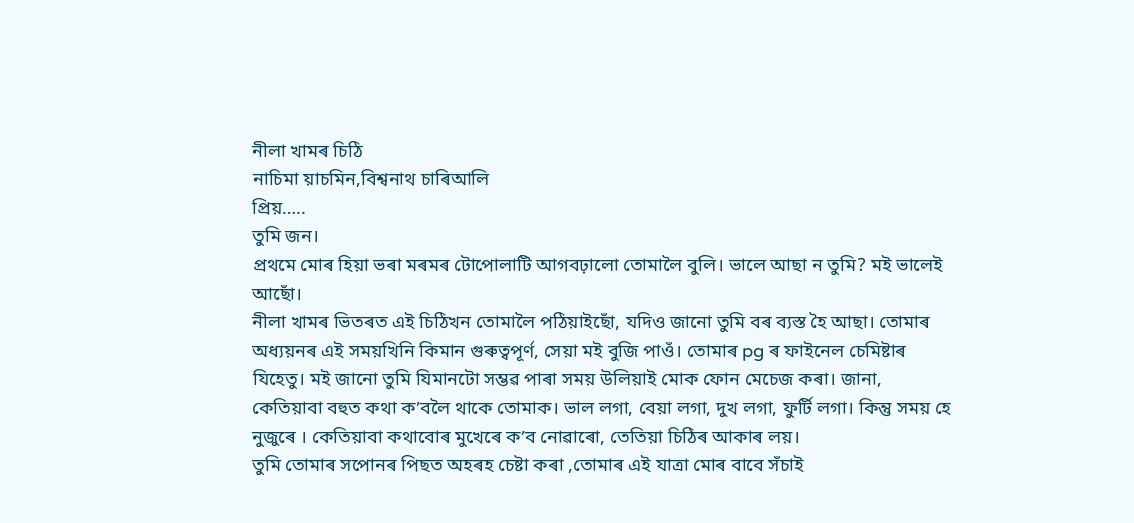নীলা খামৰ চিঠি
নাচিমা য়াচমিন,বিশ্বনাথ চাৰিআলি
প্ৰিয়…..
তুমি জন।
প্ৰথমে মোৰ হিয়া ভৰা মৰমৰ টোপোলাটি আগবঢ়ালো তোমালৈ বুলি। ভালে আছা ন তুমি? মই ভালেই আছোঁ।
নীলা খামৰ ভিতৰত এই চিঠিখন তোমালৈ পঠিয়াইছোঁ, যদিও জানো তুমি বৰ ব্যস্ত হৈ আছা। তোমাৰ অধ্যয়নৰ এই সময়খিনি কিমান গুৰুত্বপূর্ণ, সেয়া মই বুজি পাওঁ। তোমাৰ pg ৰ ফাইনেল চেমিষ্টাৰ যিহেতু। মই জানো তুমি যিমানটো সম্ভৱ পাৰা সময় উলিয়াই মোক ফোন মেচেজ কৰা। জানা, কেতিয়াবা বহুত কথা ক’বলৈ থাকে তোমাক। ভাল লগা, বেয়া লগা, দুখ লগা, ফুৰ্টি লগা। কিন্তু সময় হে নুজুৰে । কেতিয়াবা কথাবোৰ মুখেৰে ক’ব নোৱাৰো, তেতিয়া চিঠিৰ আকাৰ লয়।
তুমি তোমাৰ সপোনৰ পিছত অহৰহ চেষ্টা কৰা ,তোমাৰ এই যাত্ৰা মোৰ বাবে সঁচাই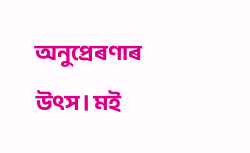অনুপ্ৰেৰণাৰ উৎস। মই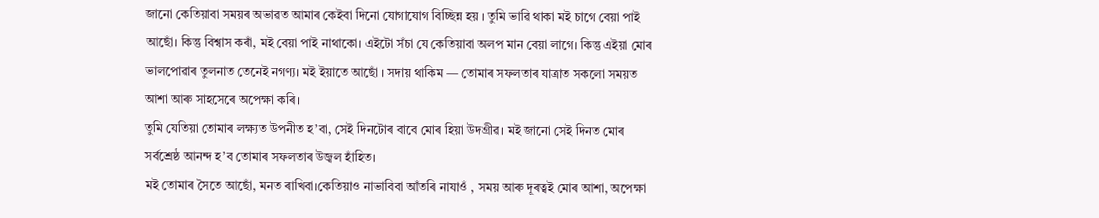জানো কেতিয়াবা সময়ৰ অভাৱত আমাৰ কেইবা দিনো যোগাযোগ বিচ্ছিন্ন হয় । তুমি ভাৱি থাকা মই চাগে বেয়া পাই আছোঁ। কিন্তু বিশ্বাস কৰাঁ, মই বেয়া পাই নাথাকো। এইটো সঁচা যে কেতিয়াবা অলপ মান বেয়া লাগে। কিন্তু এইয়া মোৰ ভালপোৱাৰ তুলনাত তেনেই নগণ্য। মই ইয়াতে আছোঁ । সদায় থাকিম — তোমাৰ সফলতাৰ যাত্ৰাত সকলো সময়ত আশা আৰু সাহসেৰে অপেক্ষা কৰি।
তুমি যেতিয়া তোমাৰ লক্ষ্যত উপনীত হ’বা, সেই দিনটোৰ বাবে মোৰ হিয়া উদগ্ৰীৱ। মই জানো সেই দিনত মোৰ সৰ্বশ্ৰেষ্ঠ আনন্দ হ’ব তোমাৰ সফলতাৰ উজ্বল হাঁহিত।
মই তোমাৰ সৈতে আছোঁ, মনত ৰাখিবা।কেতিয়াও নাভাবিবা আঁতৰি নাযাওঁ , সময় আৰু দূৰত্বই মোৰ আশা, অপেক্ষা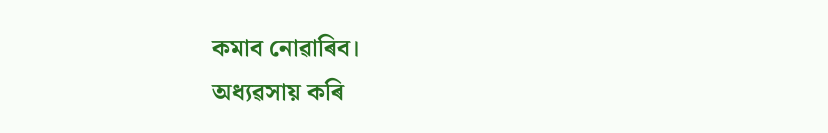কমাব নোৱাৰিব।
অধ্যৱসায় কৰি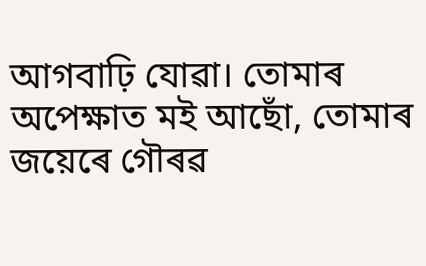আগবাঢ়ি যোৱা। তোমাৰ অপেক্ষাত মই আছোঁ, তোমাৰ জয়েৰে গৌৰৱ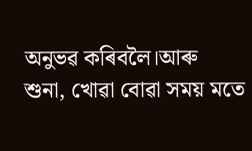অনুভৱ কৰিবলৈ।আৰু শুনা, খোৱা বোৱা সময় মতে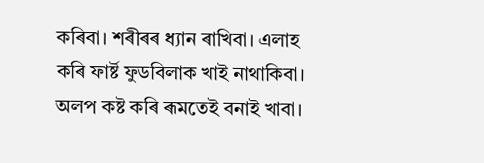কৰিবা। শৰীৰৰ ধ্যান ৰাখিবা। এলাহ কৰি ফাৰ্ষ্ট ফুডবিলাক খাই নাথাকিবা। অলপ কষ্ট কৰি ৰূমতেই বনাই খাবা।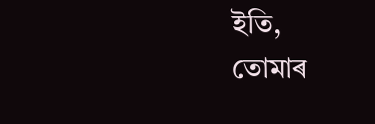ইতি,
তোমাৰ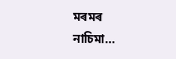মৰমৰ
নাচিমা…